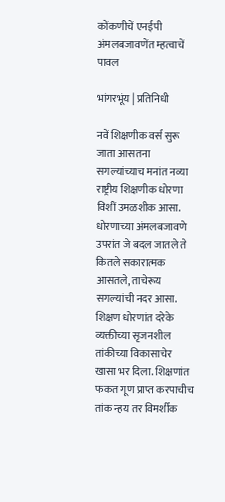कोंकणीचें एनईपी अंमलबजावणेंत म्हत्वाचें पावल

भांगरभूंय | प्रतिनिधी

नवें शिक्षणीक वर्स सुरू जाता आसतना सगल्यांच्याच मनांत नव्या राष्ट्रीय शिक्षणीक धोरणा विशीं उमळशीक आसा. धोरणाच्या अंमलबजावणे उपरांत जे बदल जातले ते कितले सकारात्मक आसतले, ताचेरूय सगल्यांची नदर आसा. शिक्षण धोरणांत दरेके व्यक्तीच्या सृजनशील तांकीच्या विकासाचेर खासा भर दिला. शिक्षणांत फकत गूण प्राप्त करपाचीच तांक न्हय तर विमर्शीक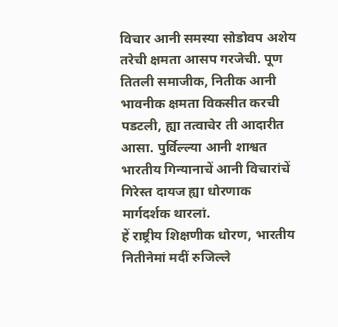विचार आनी समस्या सोडोवप अशेय तरेची क्षमता आसप गरजेची. पूण तितली समाजीक, नितीक आनी भावनीक क्षमता विकसीत करची पडटली, ह्या तत्वाचेर ती आदारीत आसा. पुर्विल्ल्या आनी शाश्वत भारतीय गिन्यानाचें आनी विचारांचें गिरेस्त दायज ह्या धोरणाक मार्गदर्शक थारलां.
हें राष्ट्रीय शिक्षणीक धोरण, भारतीय नितीनेमां मदीं रुजिल्ले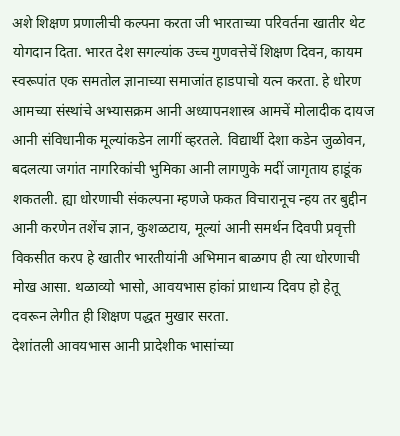अशे शिक्षण प्रणालीची कल्पना करता जी भारताच्या परिवर्तना खातीर थेट योगदान दिता. भारत देश सगल्यांक उच्च गुणवत्तेचें शिक्षण दिवन, कायम स्वरूपांत एक समतोल ज्ञानाच्या समाजांत हाडपाचो यत्न करता. हे धोरण आमच्या संस्थांचे अभ्यासक्रम आनी अध्यापनशास्त्र आमचें मोलादीक दायज आनी संविधानीक मूल्यांकडेन लागीं व्हरतले. विद्यार्थी देशा कडेन जुळोवन, बदलत्या जगांत नागरिकांची भुमिका आनी लागणुके मदीं जागृताय हाडूंक शकतली. ह्या धोरणाची संकल्पना म्हणजे फकत विचारानूच न्हय तर बुद्दीन आनी करणेन तशेंच ज्ञान, कुशळटाय, मूल्यां आनी समर्थन दिवपी प्रवृत्ती विकसीत करप हे खातीर भारतीयांनी अभिमान बाळगप ही त्या धोरणाची मोख आसा. थळाव्यो भासो, आवयभास हांकां प्राधान्य दिवप हो हेतू दवरून लेगीत ही शिक्षण पद्धत मुखार सरता.
देशांतली आवयभास आनी प्रादेशीक भासांच्या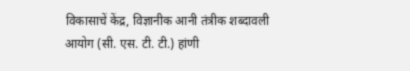विकासाचें केंद्र, विज्ञानीक आनी तंत्रीक शब्दावली आयोग (सी. एस. टी. टी.) हांणी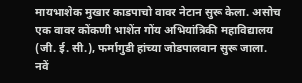मायभाशेक मुखार काडपाचो वावर नेटान सुरू केला. असोच एक वावर कोंकणी भाशेंत गोंय अभियांत्रिकी महाविद्यालय (जी. ई. सी.), फर्मागुडी हांच्या जोडपालवान सुरू जाला. नवें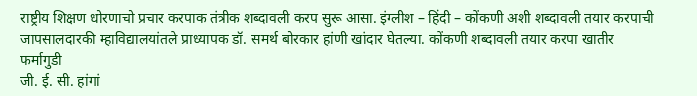राष्ट्रीय शिक्षण धोरणाचो प्रचार करपाक तंत्रीक शब्दावली करप सुरू आसा. इंग्लीश – हिंदी – कोंकणी अशी शब्दावली तयार करपाची जापसालदारकी म्हाविद्यालयांतले प्राध्यापक डॉ. समर्थ बोरकार हांणी खांदार घेतल्या. कोंकणी शब्दावली तयार करपा खातीर फर्मागुडी
जी. ई. सी. हांगां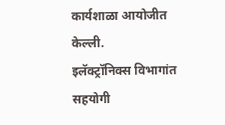कार्यशाळा आयोजीत
केल्ली.
इलॅक्ट्रॉनिक्स विभागांत सहयोगी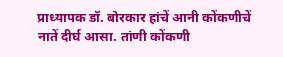प्राध्यापक डॉ. बोरकार हांचें आनी कोंकणीचें नातें दीर्घ आसा. तांणी कोंकणी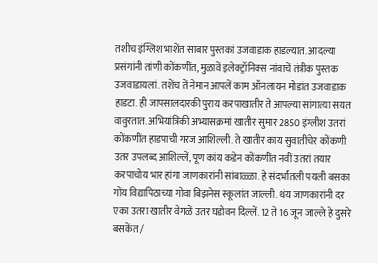तशीच इंग्लिश भाशेंत साबार पुस्तकां उजवाडाक हाडल्यात. आदल्या प्रसंगांनी तांणी कोंकणींत, मुळावें इलेक्ट्रॉनिक्स नांवाचें तंत्रीक पुस्तक उजवाडायलां. तशेंच तें नेमान आपलें काम ऑनलायन मोडांत उजवाडाक हाडटा. ही जापसालदारकी पुराय करपाखातीर ते आपल्या सांगात्या सयत वावुरतात. अभियांत्रिकी अभ्यासक्रमां खातीर सुमार 2850 इंग्लीश उतरां कोंकणींत हाडपाची गरज आशिल्ली. ते खातीर काय सुवातींचेर कोंकणी उतर उपलब्द आशिल्लें, पूण कांय कडेन कोंकणींत नवीं उतरां तयार करपाचोय भार हांगा जाणकारांनी सांबाळ्ळा. हे संदर्भांतली पयली बसका गोंय विद्यापिठाच्या गोवा बिझनेस स्कूलांत जाल्ली. थंय जाणकारांनी दर एका उतरा खातीर वेगळें उतर घडोवन दिल्लें. 12 ते 16 जून जाल्ले हे दुसरे बसकेंत /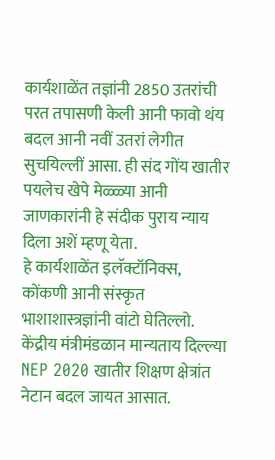कार्यशाळेंत तज्ञांनी 2850 उतरांची परत तपासणी केली आनी फावो थंय बदल आनी नवीं उतरां लेगीत सुचयिल्लीं आसा. ही संद गोंय खातीर पयलेच खेपे मेळ्ळ्या आनी जाणकारांनी हे संदीक पुराय न्याय दिला अशें म्हणू येता.
हे कार्यशाळेंत इलॅक्टॉनिक्स, कोंकणी आनी संस्कृत भाशाशास्त्रज्ञांनी वांटो घेतिल्लो. केंद्रीय मंत्रीमंडळान मान्यताय दिल्ल्या NEP 2020 खातीर शिक्षण क्षेत्रांत नेटान बदल जायत आसात.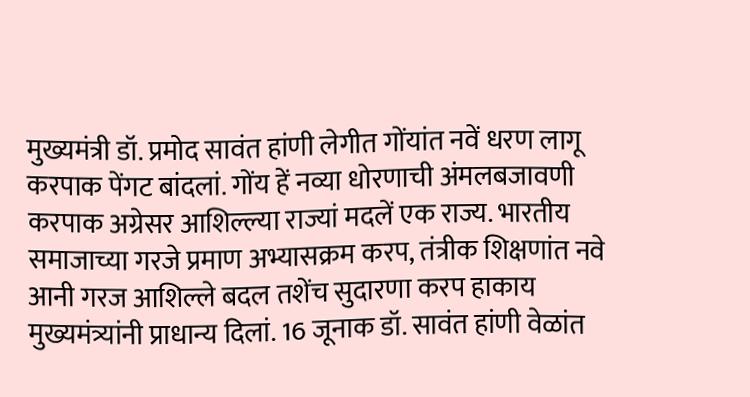मुख्यमंत्री डॉ. प्रमोद सावंत हांणी लेगीत गोंयांत नवें धरण लागू करपाक पेंगट बांदलां. गोंय हें नव्या धोरणाची अंमलबजावणी करपाक अग्रेसर आशिल्ल्या राज्यां मदलें एक राज्य. भारतीय समाजाच्या गरजे प्रमाण अभ्यासक्रम करप, तंत्रीक शिक्षणांत नवे आनी गरज आशिल्ले बदल तशेंच सुदारणा करप हाकाय मुख्यमंत्र्यांनी प्राधान्य दिलां. 16 जूनाक डॉ. सावंत हांणी वेळांत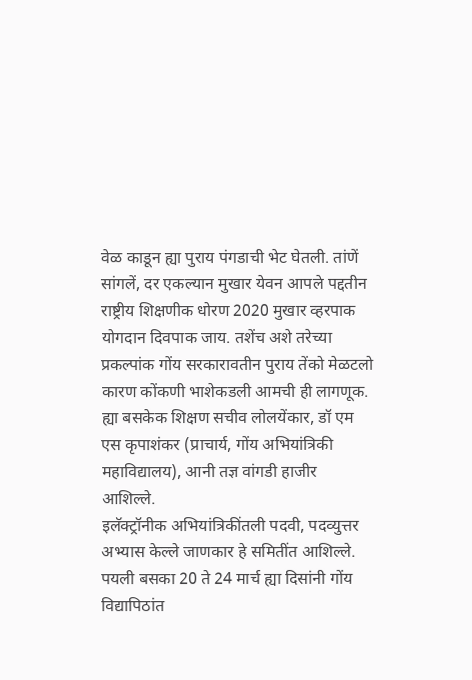वेळ काडून ह्या पुराय पंगडाची भेट घेतली. तांणें सांगलें, दर एकल्यान मुखार येवन आपले पद्दतीन राष्ट्रीय शिक्षणीक धोरण 2020 मुखार व्हरपाक योगदान दिवपाक जाय. तशेंच अशे तरेच्या प्रकल्पांक गोंय सरकारावतीन पुराय तेंको मेळटलो कारण कोंकणी भाशेकडली आमची ही लागणूक. ह्या बसकेक शिक्षण सचीव लोलयेंकार, डॉ एम एस कृपाशंकर (प्राचार्य, गोंय अभियांत्रिकी महाविद्यालय), आनी तज्ञ वांगडी हाजीर आशिल्ले.
इलॅक्ट्रॉनीक अभियांत्रिकींतली पदवी, पदव्युत्तर अभ्यास केल्ले जाणकार हे समितींत आशिल्ले. पयली बसका 20 ते 24 मार्च ह्या दिसांनी गोंय विद्यापिठांत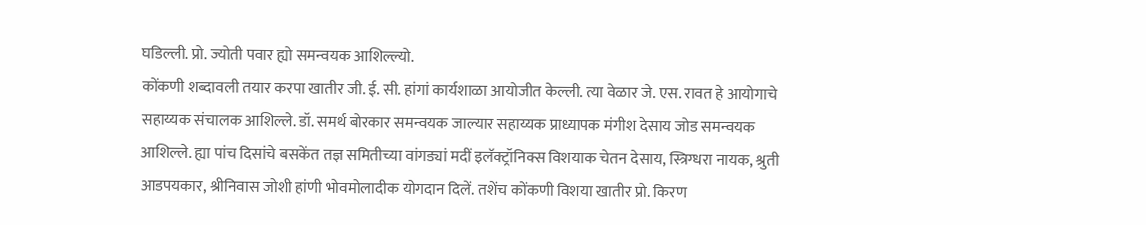घडिल्ली. प्रो. ज्योती पवार ह्यो समन्वयक आशिल्ल्यो.
कोंकणी शब्दावली तयार करपा खातीर जी. ई. सी. हांगां कार्यशाळा आयोजीत केल्ली. त्या वेळार जे. एस. रावत हे आयोगाचे सहाय्यक संचालक आशिल्ले. डॉ. समर्थ बोरकार समन्वयक जाल्यार सहाय्यक प्राध्यापक मंगीश देसाय जोड समन्वयक आशिल्ले. ह्या पांच दिसांचे बसकेंत तज्ञ समितीच्या वांगड्यां मदीं इलॅक्ट्रॉनिक्स विशयाक चेतन देसाय, स्त्रिग्धरा नायक, श्रुती आडपयकार, श्रीनिवास जोशी हांणी भोवमोलादीक योगदान दिलें. तशेंच कोंकणी विशया खातीर प्रो. किरण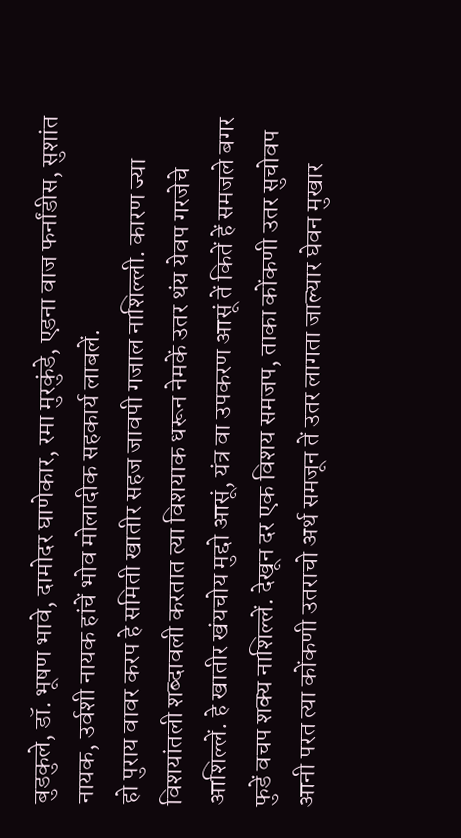बुडकुले, डॉ. भूषण भावे, दामोदर घाणेकार, रमा मुरकुंडे, एडना वाज फर्नांडीस, सुशांत नायक, उर्वशी नायक हांचें भोव मोलादीक सहकार्य लाबलें.
हो पुराय वावर करप हे समिती खातीर सहज जावपी गजाल नाशिल्ली. कारण ज्या विशयांतली शब्दावली करतात त्या विशयाक धरून नेमकें उतर थंय येवप गरजेचे आशिल्लें. हे खातीर खंयचोय मुद्दो आसूं, यंत्र वा उपकरण आसूं तें कितें हें समजले बगर फुडें वचप शक्य नाशिल्लें. देखून दर एक विशय समजप, ताका कोंकणी उतर सुचोवप आनी परत त्या कोंकणी उतराचो अर्थ समजून तें उतर लागता जाल्यार घेवन मुखार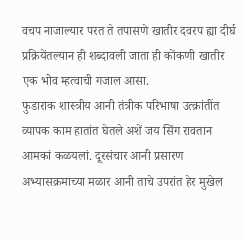वचप नाजाल्यार परत ते तपासणे खातीर दवरप ह्या दीर्घ प्रक्रियेंतल्यान ही शब्दावली जाता ही कोंकणी खातीर एक भोव म्हत्वाची गजाल आसा.
फुडाराक शास्त्रीय आनी तंत्रीक परिभाषा उत्क्रांतींत व्यापक काम हातांत घेतले अशें जय सिंग रावतान आमकां कळयलां. दूरसंचार आनी प्रसारण अभ्यासक्रमाच्या मळार आनी ताचे उपरांत हेर मुखेल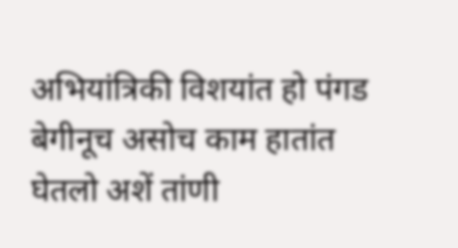अभियांत्रिकी विशयांत हो पंगड बेगीनूच असोच काम हातांत घेतलो अशें तांणी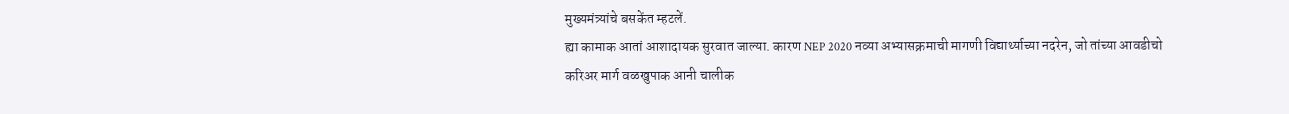मुख्यमंत्र्यांचे बसकेंत म्हटलें.
ह्या कामाक आतां आशादायक सुरवात जाल्या. कारण NEP 2020 नव्या अभ्यासक्रमाची मागणी विद्यार्थ्याच्या नदरेन, जो तांच्या आवडीचो करिअर मार्ग वळखुपाक आनी चालीक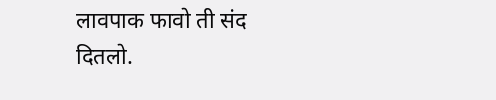लावपाक फावो ती संद
दितलो.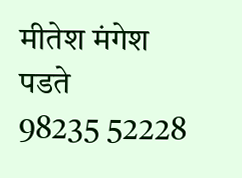मीतेश मंगेश पडते
98235 52228